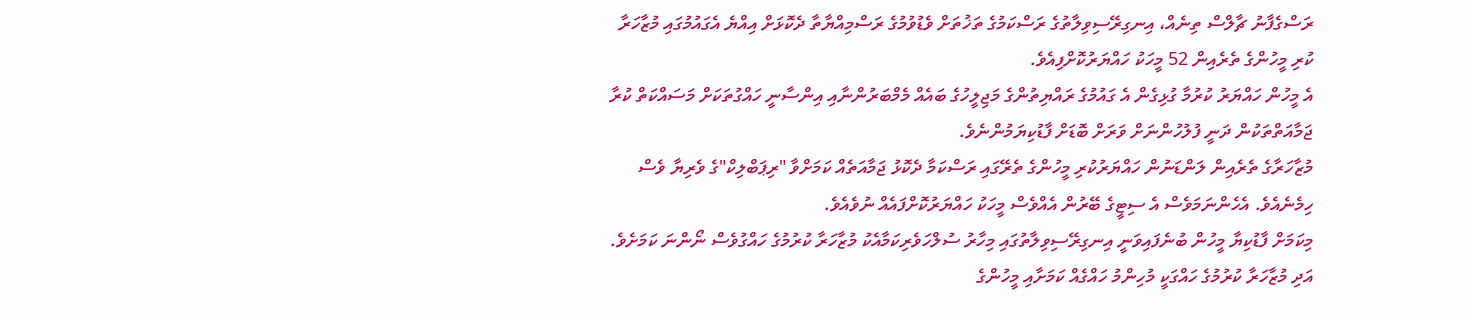ރަސްގެފާނު ޗާލްސް ތިނެއް، އިނގިރޭސިވިލާތުގެ ރަސްކަމުގެ ތަޚުތަށް ވެޑުވުމުގެ ރަސްމިއްޔާތާ ދެކޮޅަށް އިއްޔެ އެގައުމުގައި މުޒާހަރާ ކުރި މީހުންގެ ތެރެއިން 52 މީހަކު ހައްޔަރުކޮށްފިއެވެ.
އެ މީހުން ހައްޔަރު ކުރުމާ ގުޅިގެން އެ ގައުމުގެ ރައްޔިތުންގެ މަޖިލީހުގެ ބައެއް މެމްބަރުންނާއި އިންސާނީ ހައްގުތަކަށް މަސައްކަތް ކުރާ ޖަމާއަތްތަކުން ދަނީ ފުލުހުންނަށް ވަރަށް ބޮޑަށް ފާޑުކިޔަމުންނެވެ.
މުޒާހަރާގެ ތެރެއިން ލަންޑަނުން ހައްޔަރުކުރި މީހުންގެ ތެރޭގައި ރަސްކަމާ ދެކޮޅު ޖަމާއަތެއް ކަމަށްވާ "ރިޕަބްލިކް"ގެ ވެރިޔާ ވެސް ހިމެނެއެވެ. އެހެންނަމަވެސް އެ ސިޓީގެ ބޭރުން އެއްވެސް މީހަކު ހައްޔަރުކޮށްފައެއް ނުވެއެވެ.
މިކަމަށް ފާޑުކިޔާ މީހުން ބުނެފައިވަނީ އިނގިރޭސިވިލާތުގައި މިހާރު ސުލްހަވެރިކަމާއެކު މުޒާހަރާ ކުރުމުގެ ހައްގުވެސް ނޯންނަ ކަމަށެވެ. އަދި މުޒާހަރާ ކުރުމުގެ ހައްގަކީ މުހިންމު ހައްގެއް ކަމަށާއި މީހުންގެ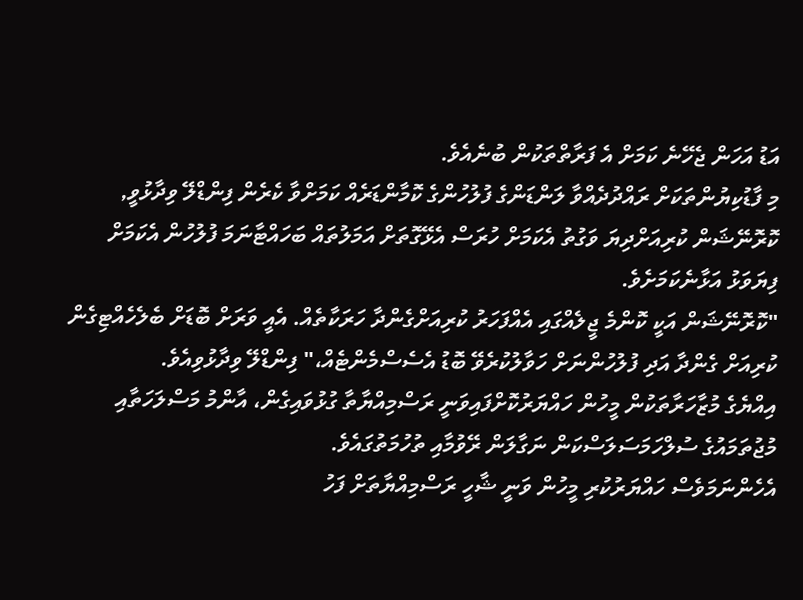އަޑު އަހަން ޖެހޭނެ ކަމަށް އެ ފަރާތްތަކުން ބުނެއެވެ.
މި ފާޑުކިޔުންތަކަށް ރައްދުދެއްވާ ލަންޑަންގެ ފުލުހުންގެ ކޮމާންޑަރެއް ކަމަށްވާ ކެރެން ފިންޑްލޭ ވިދާޅުވީ, ކޮރޮނޭޝަން ކުރިއަށްދިޔަ ވަގުތު އެކަމަށް ހުރަސް އެޅޭގޮތަށް އަމަލުތައް ބަހައްޓާނަމަ ފުލުހުން އެކަމަށް ފިޔަވަޅު އަޅާނެކަމަށެވެ.
"ކޮރޮނޭޝަން އަކީ ކޮންމެ ޖީލެއްގައި އެއްފަހަރު ކުރިއަށްގެންދާ ހަރަކާތެއް. އެއީ ވަރަށް ބޮޑަށް ބެލެހެއްޓިގެން ކުރިއަށް ގެންދާ އަދި ފުލުހުންނަށް ހަވާލުކުރެވޭ ބޮޑު އެސެސްމެންޓެއް،" ފިންޑްލޭ ވިދާޅުވިއެވެ.
އިއްޔެގެ މުޒާހަރާތަކުން މީހުން ހައްޔަރުކޮށްފައިވަނީ ރަސްމިއްޔާތާ ގުޅުވައިގެން، އާންމު މަސްލަހަތާއި މުޖުތަމައުގެ ސުލްހަމަސަލަސްކަން ނަގާލަން ރޭވުމާއި ތުހުމަތުގައެވެ.
އެހެންނަމަވެސް ހައްޔަރުކުރި މީހުން ވަނީ ޝާހީ ރަސްމިއްޔާތަށް ފަހު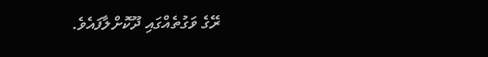ރޭގެ ވަގުތެއްގައި ދޫކޮށްލާފައެވެ.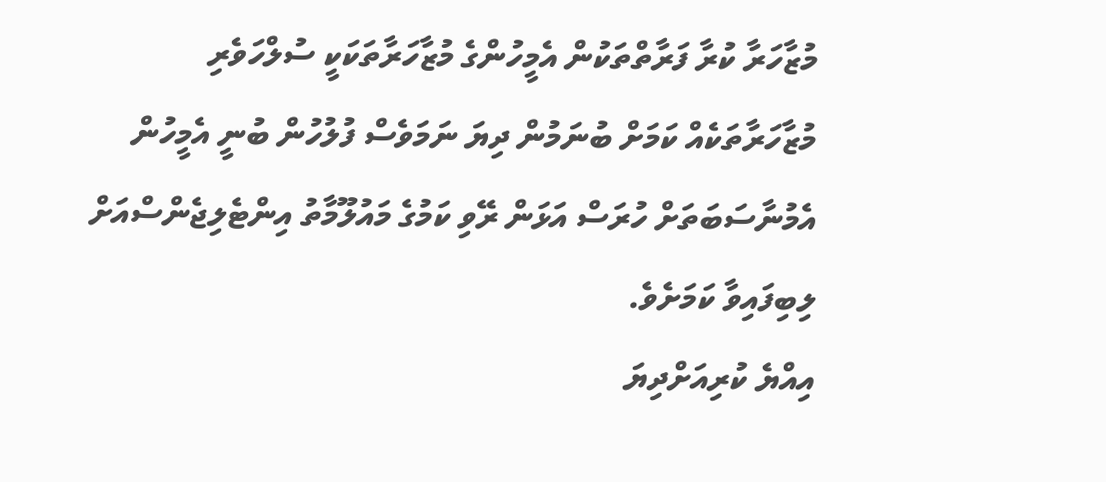މުޒާހަރާ ކުރާ ފަރާތްތަކުން އެމީހުންގެ މުޒާހަރާތަކަކީ ސުލްހަވެރި މުޒާހަރާތަކެއް ކަމަށް ބުނަމުން ދިޔަ ނަމަވެސް ފުލުހުން ބުނީ އެމީހުން އެމުނާސަބަތަށް ހުރަސް އަޅަން ރޭވި ކަމުގެ މައުލޫމާތު އިންޓެލިޖެންސްއަށް ލިބިފައިވާ ކަމަށެވެ.
އިއްޔެ ކުރިއަށްދިޔަ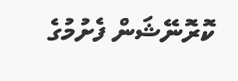ކޮރޮނޭޝަން ފެށުމުގެ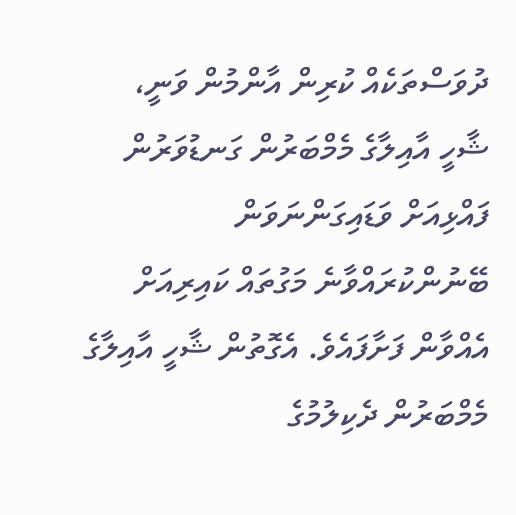ދުވަސްތަކެއް ކުރިން އާންމުން ވަނީ، ޝާހީ އާއިލާގެ މެމްބަރުން ގަނޑުވަރުން ފައްޅިއަށް ވަޑައިގަންނަވަން ބޭނުންކުރައްވާނެ މަގުތައް ކައިރިއަށް އެއްވާން ފަށާފައެވެ. އެގޮތުން ޝާހީ އާއިލާގެ މެމްބަރުން ދެކިލުމުގެ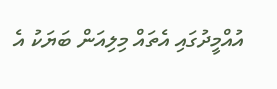އުއްމީދުގައި އެތައް މިލިއަން ބަޔަކު އެ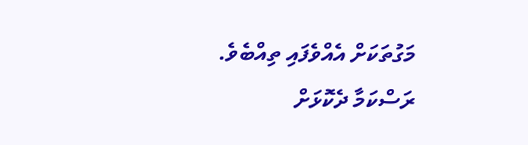މަގުތަކަށް އެއްވެފައި ތިއްބެވެ.
ރަސްކަމާ ދެކޮޅަށް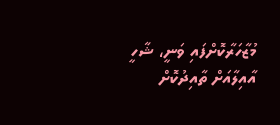މުޒާހަރާކޮށްފައި ވަނީ، ޝާހީ އާއިލާއަށް ތާއިދުކޮށް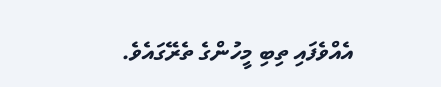އެއްވެފައި ތިބި މީހުންގެ ތެރޭގައެވެ.